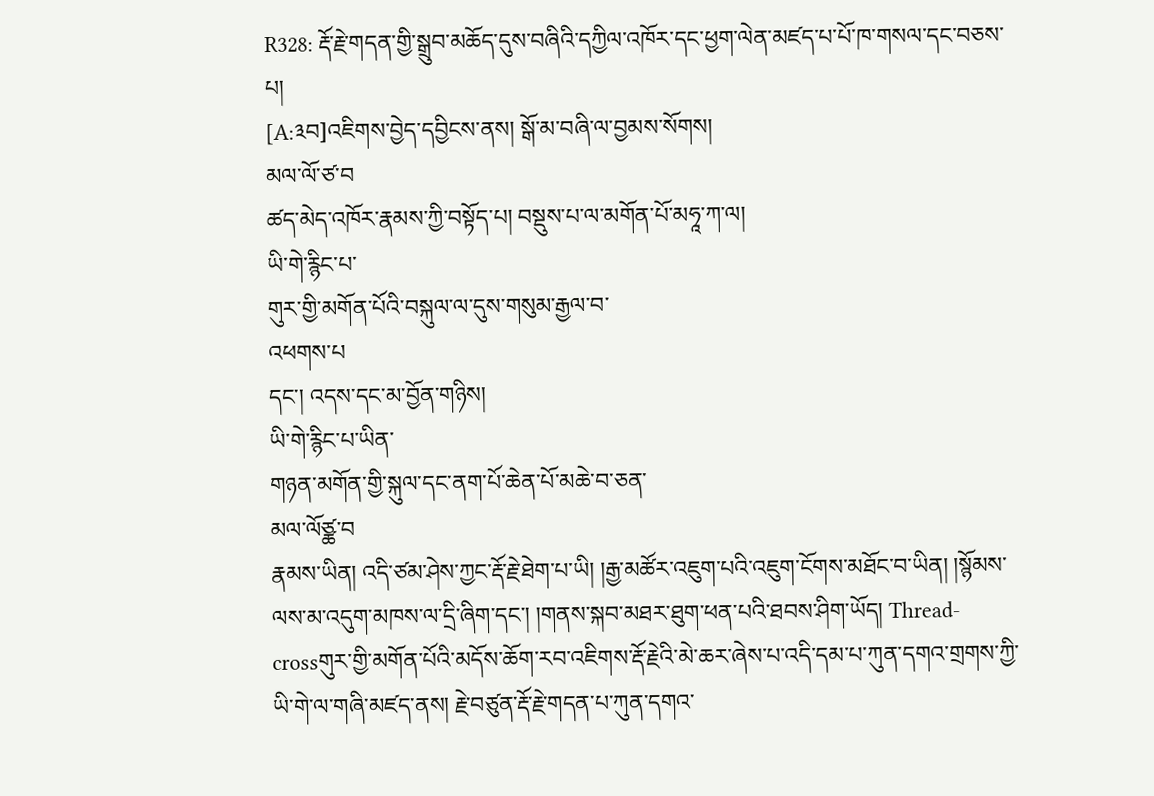R328: རྡོ་རྗེ་གདན་གྱི་སྒྲུབ་མཆོད་དུས་བཞིའི་དཀྱིལ་འཁོར་དང་ཕྱག་ལེན་མཛད་པ་པོ་ཁ་གསལ་དང་བཅས་པ།
[A:༣བ]འཇིགས་བྱེད་དབྱིངས་ནས། སྒོ་མ་བཞི་ལ་བྱམས་སོགས།
མལ་ལོ་ཙ་བ
ཚད་མེད་འཁོར་རྣམས་ཀྱི་བསྟོད་པ། བསྡུས་པ་ལ་མགོན་པོ་མཧཱ་ཀ་ལ།
ཡི་གེ་རྙིང་པ་
གུར་གྱི་མགོན་པོའི་བསྐུལ་ལ་དུས་གསུམ་རྒྱལ་བ་
འཕགས་པ
དང་། འདས་དང་མ་བྱོན་གཉིས།
ཡི་གེ་རྙིང་པ་ཡིན་
གཉན་མགོན་གྱི་སྐུལ་དང་ནག་པོ་ཆེན་པོ་མཆེ་བ་ཅན་
མལ་ལོཙྪ་བ
རྣམས་ཡིན། འདི་ཙམ་ཤེས་ཀྱང་རྡོ་རྗེ་ཐེག་པ་ཡི། །རྒྱ་མཚོར་འཇུག་པའི་འཇུག་ངོགས་མཐོང་བ་ཡིན། །སྙོམས་ལས་མ་འདུག་མཁས་ལ་དྲི་ཞིག་དང་། །གནས་སྐབ་མཐར་ཐུག་ཕན་པའི་ཐབས་ཤིག་ཡོད། Thread-crossགུར་གྱི་མགོན་པོའི་མདོས་ཆོག་རབ་འཇིགས་རྡོ་རྗེའི་མེ་ཆར་ཞེས་པ་འདི་དམ་པ་ཀུན་དགའ་གྲགས་ཀྱི་ཡི་གེ་ལ་གཞི་མཛད་ནས། རྗེ་བཙུན་རྡོ་རྗེ་གདན་པ་ཀུན་དགའ་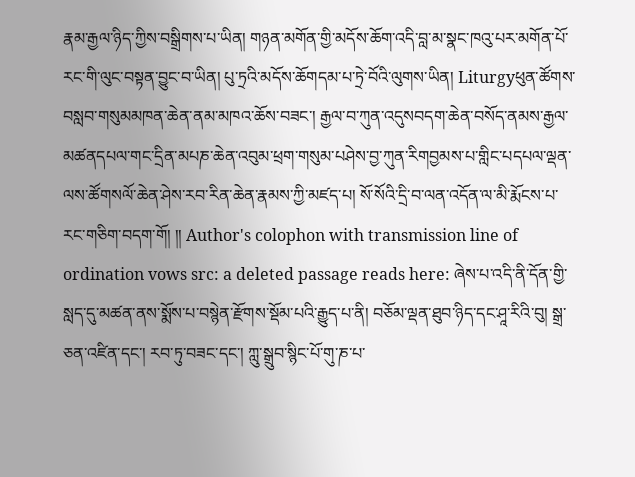རྣམ་རྒྱལ་ཉིད་ཀྱིས་བསྒྲིགས་པ་ཡིན། གཉན་མགོན་གྱི་མདོས་ཆོག་འདི་བླ་མ་སྣང་ཁའུ་པར་མགོན་པོ་རང་གི་ལུང་བསྟན་བྱུང་བ་ཡིན། པུ་ཏྲའི་མདོས་ཆོགདམ་པ་ཏྲེ་བོའི་ལུགས་ཡིན། Liturgyཕུན་ཚོགས་བསླབ་གསུམམཁན་ཆེན་ནམ་མཁའ་ཆོས་བཟང་། རྒྱལ་བ་ཀུན་འདུསབདག་ཆེན་བསོད་ནམས་རྒྱལ་མཚནདཔལ་གང་དྲིན་མཔཎ་ཆེན་འབུམ་ཕྲག་གསུམ་པཤེས་བྱ་ཀུན་རིགབྱམས་པ་གླིང་པདཔལ་ལྡན་ལས་ཚོགསལོ་ཆེན་ཤེས་རབ་རིན་ཆེན་རྣམས་ཀྱི་མཛད་པ། སོ་སོའི་དྲི་བ་ལན་འདོན་ལ་མི་རྨོངས་པ་རང་གཅིག་བདག་གོ། །། Author's colophon with transmission line of ordination vows src: a deleted passage reads here: ཞེས་པ་འདི་ནི་དོན་གྱི་སླད་དུ་མཚན་ནས་སྨོས་པ་བསྙེན་རྫོགས་སྡོམ་པའི་རྒྱུད་པ་ནི། བཅོམ་ལྡན་ཐུབ་ཉིད་དང་ཤཱ་རིའི་བུ། སྒྲ་ཅན་འཛིན་དང་། རབ་ཏུ་བཟང་དང་། ཀླུ་སྒྲུབ་སྙིང་པོ་གུ་ཎ་པ་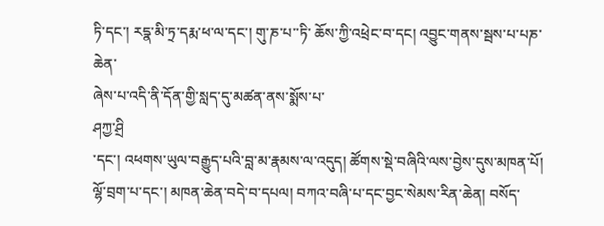ཏི་དང་། རདྣ་མི་ཏྲ་དརྨ་ཕ་ལ་དང་། གུ་ཎ་པ་་ཏི་ ཆོས་ཀྱི་འཕྲེང་བ་དང། འབྱུང་གནས་སྦས་པ་པཎ་ཆེན་
ཞེས་པ་འདི་ནི་དོན་གྱི་སླད་དུ་མཚན་ནས་སྨོས་པ་
ཤཀྱ་ཤྲི
་དང་། འཕགས་ཡུལ་བརྒྱུད་པའི་བླ་མ་རྣམས་ལ་འདུད། ཚོགས་སྡེ་བཞིའི་ལས་བྱེས་དུས་མཁན་པོ། ལྷོ་བྲག་པ་དང་། མཁན་ཆེན་བདེ་བ་དཔལ། བཀའ་བཞི་པ་དང་བྱང་སེམས་རིན་ཆེན། བསོད་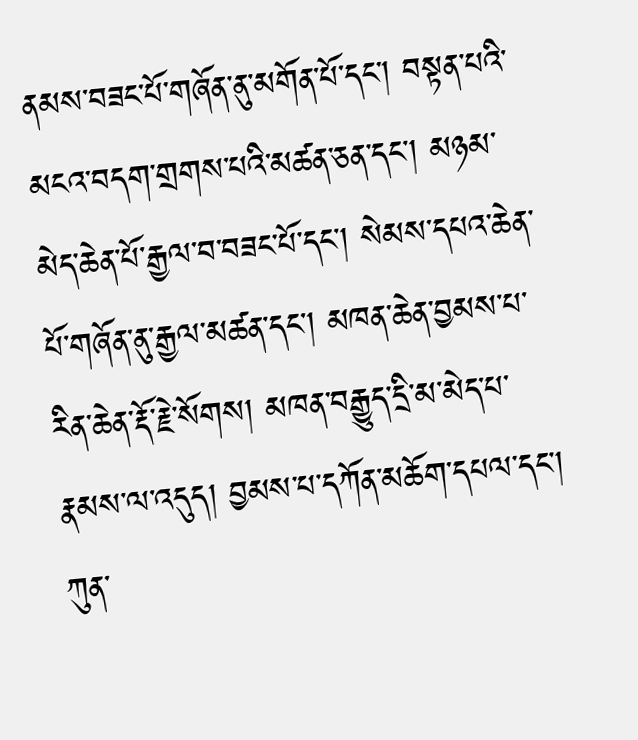ནམས་བཟང་པོ་གཞོན་ནུ་མགོན་པོ་དང་། བསྟན་པའི་མངའ་བདག་གྲགས་པའི་མཚན་ཅན་དང་། མཉམ་མེད་ཆེན་པོ་རྒྱལ་བ་བཟང་པོ་དང་། སེམས་དཔའ་ཆེན་པོ་གཞོན་ནུ་རྒྱལ་མཚན་དང་། མཁན་ཆེན་བྱམས་པ་རིན་ཆེན་རྡོ་རྗེ་སོགས། མཁན་བརྒྱུད་དྲི་མ་མེད་པ་རྣམས་ལ་འདུད། བྱམས་པ་དཀོན་མཆོག་དཔལ་དང་། ཀུན་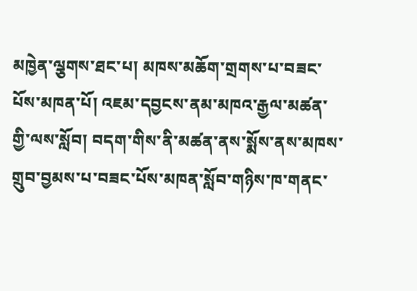མཁྱེན་ལྕགས་ཐང་པ། མཁས་མཆོག་གྲགས་པ་བཟང་པོས་མཁན་པོ། འཇམ་དབྱངས་ནམ་མཁའ་རྒྱལ་མཚན་གྱི་ལས་སློབ། བདག་གིས་ནི་མཚན་ནས་སྨོས་ནས་མཁས་གྲུབ་བྱམས་པ་བཟང་པོས་མཁན་སློབ་གཉིས་ཁ་གནང་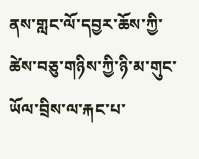ནས་གླང་ལོ་དབྱར་ཆོས་ཀྱི་ཚེས་བཅུ་གཉིས་ཀྱི་ཉི་མ་གུང་ཡོལ་བྲིས་ལ་རྐང་པ་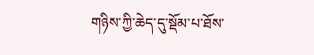གཉིས་ཀྱི་ཆེད་དུ་སྡོམ་པ་ཐོས་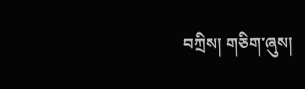བཀྲིས། གཅིག་ཞུས།